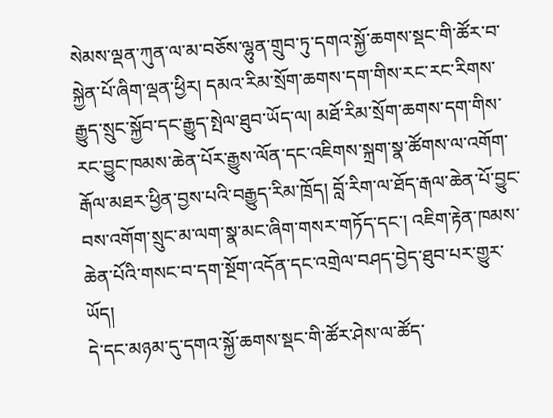སེམས་ལྡན་ཀུན་ལ་མ་བཅོས་ལྷུན་གྲུབ་ཏུ་དགའ་སྐྱོ་ཆགས་སྡང་གི་ཚོར་བ་སྐྱེན་པོ་ཞིག་ལྡན་ཕྱིར། དམའ་རིམ་སྲོག་ཆགས་དག་གིས་རང་རང་རིགས་རྒྱུད་སྲུང་སྐྱོབ་དང་རྒྱུད་སྤེལ་ཐུབ་ཡོད་ལ། མཐོ་རིམ་སྲོག་ཆགས་དག་གིས་རང་བྱུང་ཁམས་ཆེན་པོར་རྒྱུས་ལོན་དང་འཇིགས་སྐྲག་སྣ་ཚོགས་ལ་འགོག་རྒོལ་མཐར་ཕྱིན་བྱས་པའི་བརྒྱུད་རིམ་ཁྲོད། བློ་རིག་ལ་ཐོད་རྒལ་ཆེན་པོ་བྱུང་བས་འགོག་སྲུང་མ་ལག་སྣ་མང་ཞིག་གསར་གཏོད་དང་། འཇིག་རྟེན་ཁམས་ཆེན་པོའི་གསང་བ་དག་སྔོག་འདོན་དང་འགྲེལ་བཤད་བྱེད་ཐུབ་པར་གྱུར་ཡོད།
དེ་དང་མཉམ་དུ་དགའ་སྐྱོ་ཆགས་སྡང་གི་ཚོར་ཤེས་ལ་ཚོད་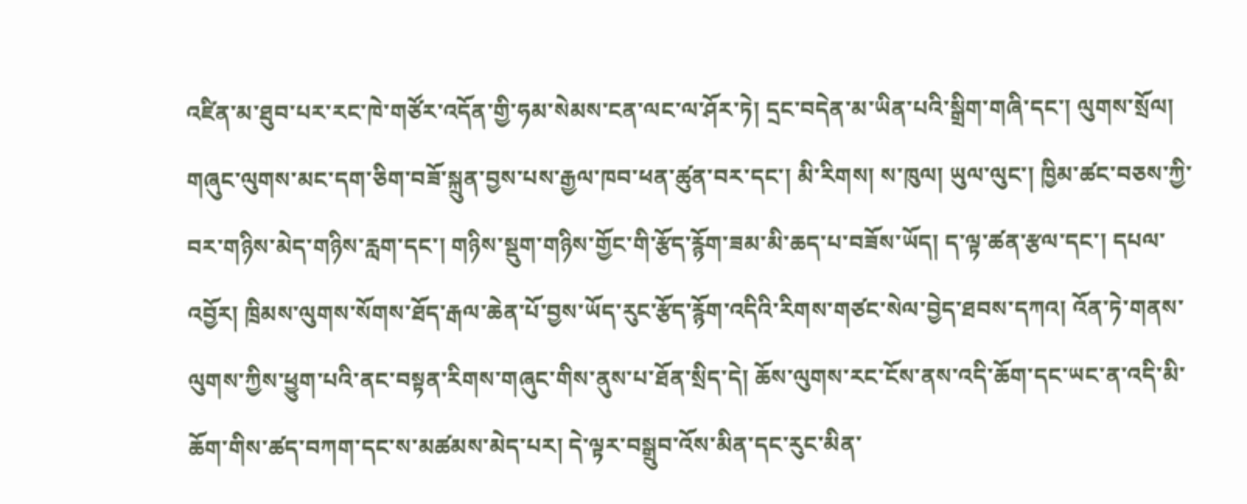འཛིན་མ་ཐུབ་པར་རང་ཁེ་གཙོར་འདོན་གྱི་ཧམ་སེམས་ངན་ལང་ལ་ཤོར་ཏེ། དྲང་བདེན་མ་ཡིན་པའི་སྒྲིག་གཞི་དང་། ལུགས་སྲོལ། གཞུང་ལུགས་མང་དག་ཅིག་བཟོ་སྐྲུན་བྱས་པས་རྒྱལ་ཁབ་ཕན་ཚུན་བར་དང་། མི་རིགས། ས་ཁུལ། ཡུལ་ལུང་། ཁྱིམ་ཚང་བཅས་ཀྱི་བར་གཉིས་མེད་གཉིས་རླག་དང་། གཉིས་སྡུག་གཉིས་གྱོང་གི་རྩོད་རྙོག་ཟམ་མི་ཆད་པ་བཟོས་ཡོད། ད་ལྟ་ཚན་རྩལ་དང་། དཔལ་འབྱོར། ཁྲིམས་ལུགས་སོགས་ཐོད་རྒལ་ཆེན་པོ་བྱས་ཡོད་རུང་རྩོད་རྙོག་འདིའི་རིགས་གཙང་སེལ་བྱེད་ཐབས་དཀའ། འོན་ཏེ་གནས་ལུགས་ཀྱིས་ཕྱུག་པའི་ནང་བསྟན་རིགས་གཞུང་གིས་ནུས་པ་ཐོན་སྲིད་དེ། ཆོས་ལུགས་རང་ངོས་ནས་འདི་ཆོག་དང་ཡང་ན་འདི་མི་ཆོག་གིས་ཚད་བཀག་དང་ས་མཚམས་མེད་པར། དེ་ལྟར་བསྒྲུབ་འོས་མིན་དང་རུང་མིན་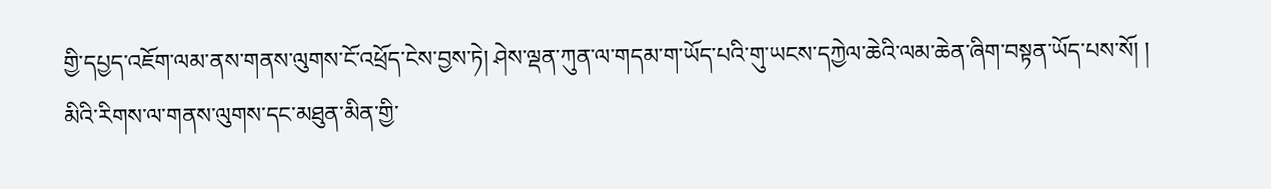གྱི་དཔྱད་འཇོག་ལམ་ནས་གནས་ལུགས་ངོ་འཕྲོད་ངེས་བྱས་ཏེ། ཤེས་ལྡན་ཀུན་ལ་གདམ་ག་ཡོད་པའི་གུ་ཡངས་དཀྱེལ་ཆེའི་ལམ་ཆེན་ཞིག་བསྟན་ཡོད་པས་སོ། །
མིའི་རིགས་ལ་གནས་ལུགས་དང་མཐུན་མིན་གྱི་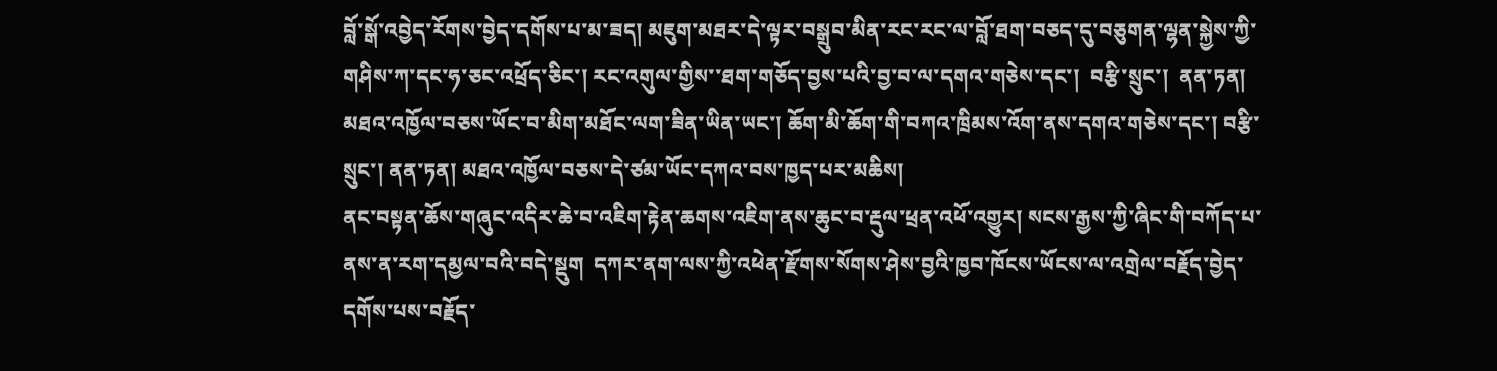བློ་སྒོ་འབྱེད་རོགས་བྱེད་དགོས་པ་མ་ཟད། མཇུག་མཐར་དེ་ལྟར་བསྒྲུབ་མིན་རང་རང་ལ་བློ་ཐག་བཅད་དུ་བཅུགན་ལྷན་སྐྱེས་ཀྱི་གཤིས་ཀ་དང་ཧ་ཅང་འཕྲོད་ཅིང་། རང་འགུལ་གྱིས་་ཐག་གཅོད་བྱས་པའི་བྱ་བ་ལ་དགའ་གཅེས་དང་།  བརྩི་སྲུང་།  ནན་ཏན།  མཐའ་འཁྱོལ་བཅས་ཡོང་བ་མིག་མཐོང་ལག་ཟིན་ཡིན་ཡང་། ཆོག་མི་ཆོག་གི་བཀའ་ཁྲིམས་འོག་ནས་དགའ་གཅེས་དང་། བརྩི་སྲུང་། ནན་ཏན། མཐའ་འཁྱོལ་བཅས་དེ་ཙམ་ཡོང་དཀའ་བས་ཁྱད་པར་མཆིས།
ནང་བསྟན་ཆོས་གཞུང་འདིར་ཆེ་བ་འཇིག་རྟེན་ཆགས་འཇིག་ནས་ཆུང་བ་རྡུལ་ཕྲན་འཕོ་འགྱུར། སངས་རྒྱས་ཀྱི་ཞིང་གི་བཀོད་པ་ནས་ན་རག་དམྱལ་བའི་བདེ་སྡུག  དཀར་ནག་ལས་ཀྱི་འཕེན་རྫོགས་སོགས་ཤེས་བྱའི་ཁྱབ་ཁོངས་ཡོངས་ལ་འགྲེལ་བརྗོད་བྱེད་དགོས་པས་བརྗོད་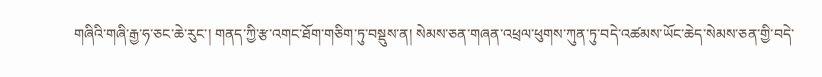གཞིའི་གཞི་རྒྱ་ཧ་ཅང་ཆེ་རུང་། གནད་ཀྱི་རྩ་འགང་ཐོག་གཅིག་ཏུ་བསྡུས་ན། སེམས་ཅན་གཞན་འཕྲལ་ཕུགས་ཀུན་ཏུ་བདེ་འཚམས་ཡོང་ཆེད་སེམས་ཅན་གྱི་བདེ་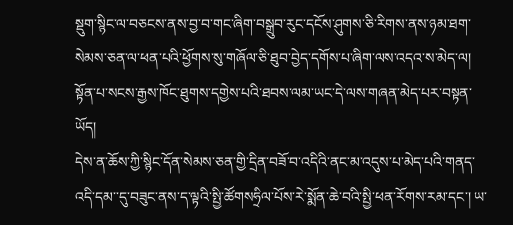སྡུག་སྙིང་ལ་བཅངས་ནས་བྱ་བ་གང་ཞིག་བསྒྲུབ་རུང་དངོས་ཤུགས་ཅི་རིགས་ནས་ཉམ་ཐག་སེམས་ཅན་ལ་ཕན་པའི་ཕྱོགས་སུ་གཞོལ་ཅི་ཐུབ་བྱེད་དགོས་པ་ཞིག་ལས་འདའ་ས་མེད་ལ། སྟོན་པ་སངས་རྒྱས་ཁོང་ཐུགས་དགྱེས་པའི་ཐབས་ལམ་ཡང་དེ་ལས་གཞན་མེད་པར་བསྟན་ཡོད།
དེས་ན་ཆོས་ཀྱི་སྙིང་དོན་སེམས་ཅན་གྱི་དྲིན་བཟོ་བ་འདིའི་ནང་མ་འདུས་པ་མེད་པའི་གནད་འདི་དམ་་དུ་བཟུང་ནས་ད་ལྟའི་སྤྱི་ཚོགསཧྲིལ་པོས་རེ་སྨོན་ཆེ་བའི་སྤྱི་ཕན་རོགས་རམ་དང་། ཡ་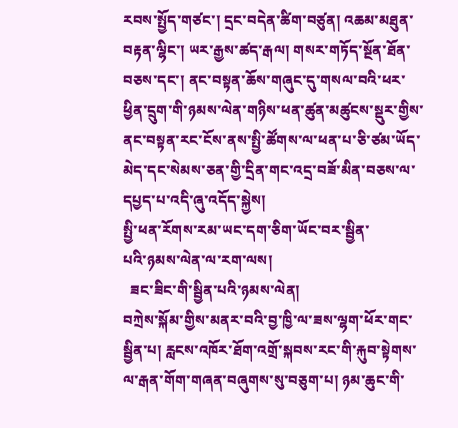རབས་སྤྱོད་གཙང་། དྲང་བདེན་ཚིག་བཙུན། འཆམ་མཐུན་བརྟན་ལྷིང་། ཡར་རྒྱས་ཚད་རྒལ། གསར་གཏོད་སྔོན་ཐོན་བཅས་དང་། ནང་བསྟན་ཆོས་གཞུང་དུ་གསལ་བའི་ཕར་ཕྱིན་དྲུག་གི་ཉམས་ལེན་གཉིས་ཕན་ཚུན་མཚུངས་སྡུར་གྱིས་ནང་བསྟན་རང་ངོས་ནས་སྤྱི་ཚོགས་ལ་ཕན་པ་ཅི་ཙམ་ཡོད་མེད་དང་སེམས་ཅན་གྱི་དྲིན་གང་འདྲ་བཟོ་མིན་བཅས་ལ་དཔྱད་པ་འདི་ཞུ་འདོད་སྐྱེས།
སྤྱི་ཕན་རོགས་རམ་ཡང་དག་ཅིག་ཡོང་བར་སྦྱིན་
པའི་ཉམས་ལེན་ལ་རག་ལས།
  ཟང་ཟིང་གི་སྦྱིན་པའི་ཉམས་ལེན།
བཀྲེས་སྐོམ་གྱིས་མནར་བའི་བྱ་ཁྱི་ལ་ཟས་ལྷག་ཕོར་གང་སྦྱིན་པ། རླངས་འཁོར་ཐོག་འགྲོ་སྐབས་རང་གི་རྐུབ་སྟེགས་ལ་རྒན་གོག་གཞན་བཞུགས་སུ་བཅུག་པ། ཉམ་ཆུང་གི་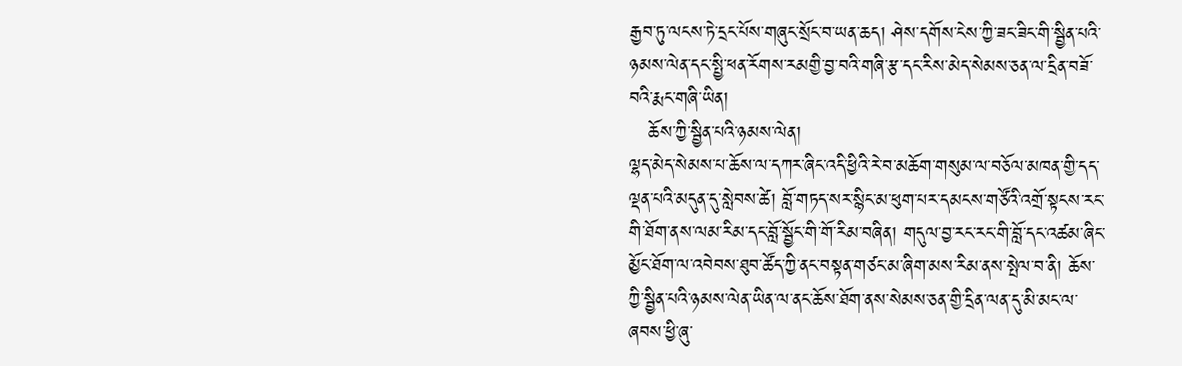རྒྱབ་ཏུ་ལངས་ཏེ་དྲང་པོས་གཞུང་སྲོང་བ་ཡན་ཆད། ཤེས་དགོས་ངེས་ཀྱི་ཟང་ཟིང་གི་སྦྱིན་པའི་ཉམས་ལེན་དང་སྤྱི་ཕན་རོགས་རམགྱི་བྱ་བའི་གཞི་རྩ་དང་རིས་མེད་སེམས་ཅན་ལ་དྲིན་བཟོ་བའི་རྨང་གཞི་ཡིན།
   ཆོས་ཀྱི་སྦྱིན་པའི་ཉམས་ལེན།
ལྷད་མེད་སེམས་པ་ཆོས་ལ་དཀར་ཞིང་འདི་ཕྱིའི་རེ་བ་མཆོག་གསུམ་ལ་བཅོལ་མཁན་གྱི་དད་ལྡན་པའི་མདུན་དུ་སླེབས་ཚེ། བློ་གཏད་སར་སྙིང་མ་ཕུག་པར་དམངས་གཙོའི་འགྲོ་སྟངས་རང་གི་ཐོག་ནས་ལམ་རིམ་དང་བློ་སྦྱོང་གི་གོ་རིམ་བཞིན། གདུལ་བྱ་རང་རང་གི་བློ་དང་འཚམ་ཞིང་མྱོང་ཐོག་ལ་འབེབས་ཐུབ་ཚོད་ཀྱི་ནང་བསྟན་གཙང་མ་ཞིག་མས་རིམ་ནས་སྤེལ་བ་ནི། ཆོས་ཀྱི་སྦྱིན་པའི་ཉམས་ལེན་ཡིན་ལ་ནང་ཆོས་ཐོག་ནས་སེམས་ཅན་གྱི་དྲིན་ལན་དུ་མི་མང་ལ་ཞབས་ཕྱི་ཞུ་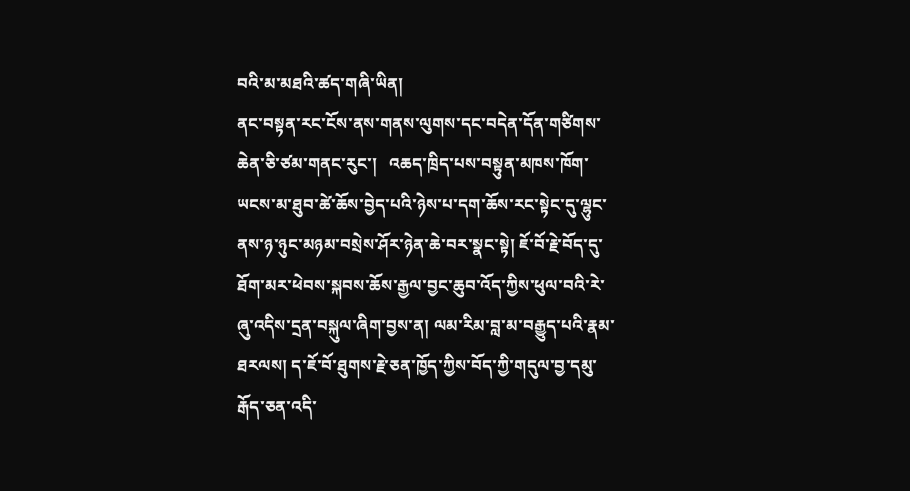བའི་མ་མཐའི་ཚད་གཞི་ཡིན།
ནང་བསྟན་རང་ངོས་ནས་གནས་ལུགས་དང་བདེན་དོན་གཙིགས་ཆེན་ཅི་ཙམ་གནང་རུང་།   འཆད་ཁྲིད་པས་བསྟུན་མཁས་ཁོག་ཡངས་མ་ཐུབ་ཚེ་ཆོས་བྱེད་པའི་ཉེས་པ་དག་ཆོས་རང་སྟེང་དུ་ལྷུང་ནས་ཉ་ཉུང་མཉམ་བསྲེས་ཤོར་ཉེན་ཆེ་བར་སྣང་སྟེ། ཇོ་བོ་རྗེ་བོད་དུ་ཐོག་མར་ཕེབས་སྐབས་ཆོས་རྒྱལ་བྱང་ཆུབ་འོད་ཀྱིས་ཕུལ་བའི་རེ་ཞུ་འདིས་དྲན་བསྐུལ་ཞིག་བྱས་ན། ལམ་རིམ་བླ་མ་བརྒྱུད་པའི་རྣམ་ཐརལས། ད་ཇོ་བོ་ཐུགས་རྗེ་ཅན་ཁྱོད་ཀྱིས་བོད་ཀྱི་གདུལ་བྱ་དམུ་རྒོད་ཅན་འདི་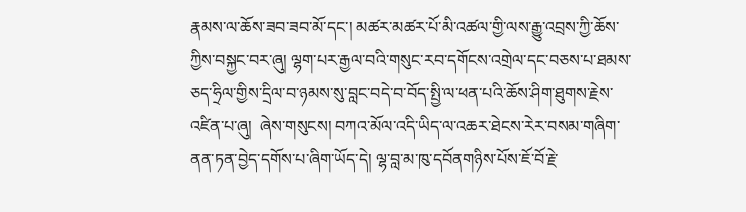རྣམས་ལ་ཆོས་ཟབ་ཟབ་མོ་དང་། མཚར་མཚར་པོ་མི་འཚལ་གྱི་ལས་རྒྱུ་འབྲས་ཀྱི་ཆོས་ཀྱིས་བསྐྱང་བར་ཞུ། ལྷག་པར་རྒྱལ་བའི་གསུང་རབ་དགོངས་འགྲེལ་དང་བཅས་པ་ཐམས་ཅད་ཧྲིལ་གྱིས་དྲིལ་བ་ཉམས་སུ་བླང་བདེ་བ་བོད་སྤྱི་ལ་ཕན་པའི་ཆོས་ཤིག་ཐུགས་རྗེས་འཛིན་པ་ཞུ།  ཞེས་གསུངས། བཀའ་མོལ་འདི་ཡིད་ལ་འཆར་ཐེངས་རེར་བསམ་གཞིག་ནན་ཏན་བྱེད་དགོས་པ་ཞིག་ཡོད་དེ། ལྷ་བླ་མ་ཁུ་དབོནགཉིས་པོས་ཇོ་བོ་རྗེ་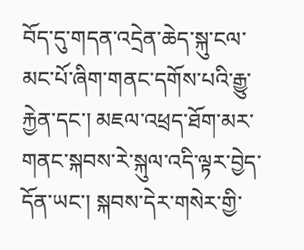བོད་དུ་གདན་འདྲེན་ཆེད་སྐུ་ངལ་མང་པོ་ཞིག་གནང་དགོས་པའི་རྒྱུ་རྐྱེན་དང་། མཇལ་འཕྲད་ཐོག་མར་གནང་སྐབས་རེ་སྐུལ་འདི་ལྟར་བྱེད་དོན་ཡང་། སྐབས་དེར་གསེར་གྱི་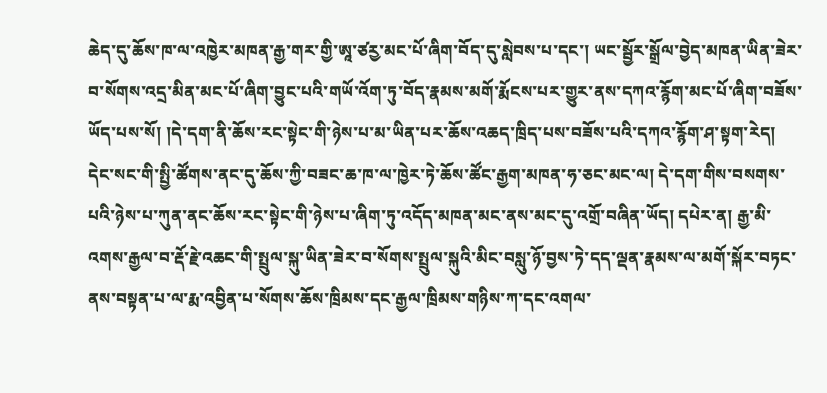ཆེད་དུ་ཆོས་ཁ་ལ་འཁྱེར་མཁན་རྒྱ་གར་གྱི་ཨཱ་ཙརྱ་མང་པོ་ཞིག་བོད་དུ་སླེབས་པ་དང་། ཡང་སྦྱོར་སྒྲོལ་བྱེད་མཁན་ཡིན་ཟེར་བ་སོགས་འདྲ་མིན་མང་པོ་ཞིག་བྱུང་པའི་གཡོ་འོག་ཏུ་བོད་རྣམས་མགོ་རྨོངས་པར་གྱུར་ནས་དཀའ་རྙོག་མང་པོ་ཞིག་བཟོས་ཡོད་པས་སོ། །དེ་དག་ནི་ཆོས་རང་སྟེང་གི་ཉེས་པ་མ་ཡིན་པར་ཆོས་འཆད་ཁྲིད་པས་བཟོས་པའི་དཀའ་རྙོག་ཤ་སྟག་རེད།
དེང་སང་གི་སྤྱི་ཚོགས་ནང་དུ་ཆོས་ཀྱི་བཟང་ཆ་ཁ་ལ་ཁྱེར་ཏེ་ཆོས་ཚོང་རྒྱག་མཁན་ཧ་ཅང་མང་ལ། དེ་དག་གིས་བསགས་པའི་ཉེས་པ་ཀུན་ནང་ཆོས་རང་སྟེང་གི་ཉེས་པ་ཞིག་ཏུ་འདོད་མཁན་མང་ནས་མང་དུ་འགྲོ་བཞིན་ཡོད། དཔེར་ན། རྒྱ་མི་འགས་རྒྱལ་བ་རྡོ་རྗེ་འཆང་གི་སྤྲུལ་སྐུ་ཡིན་ཟེར་བ་སོགས་སྤྲུལ་སྐུའི་མིང་བསླུ་ཉོ་བྱས་ཏེ་དད་ལྡན་རྣམས་ལ་མགོ་སྐོར་བཏང་ནས་བསྟན་པ་ལ་རྨ་འབྱིན་པ་སོགས་ཆོས་ཁྲིམས་དང་རྒྱལ་ཁྲིམས་གཉིས་ཀ་དང་འགལ་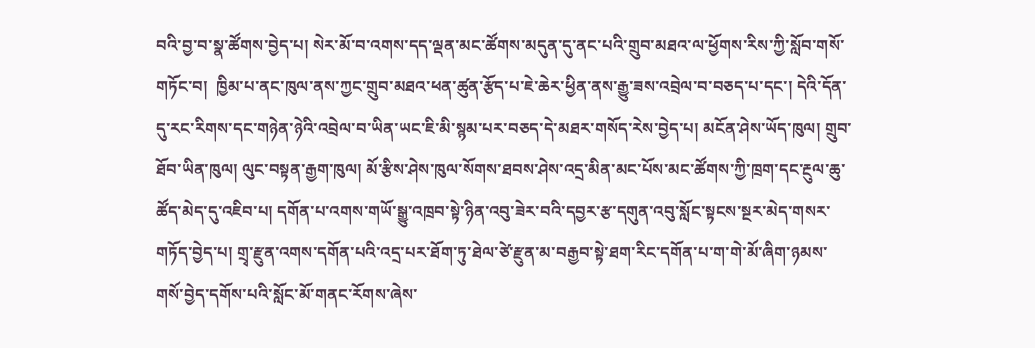བའི་བྱ་བ་སྣ་ཚོགས་བྱེད་པ། སེར་མོ་བ་འགས་དད་ལྡན་མང་ཚོགས་མདུན་དུ་ནང་པའི་གྲུབ་མཐའ་ལ་ཕྱོགས་རིས་ཀྱི་སློབ་གསོ་གཏོང་བ།  ཁྱིམ་པ་ནང་ཁུལ་ནས་ཀྱང་གྲུབ་མཐའ་ཕན་ཚུན་རྩོད་པ་ཇེ་ཆེར་ཕྱིན་ནས་རྒྱུ་ཟས་འབྲེལ་བ་བཅད་པ་དང་། དེའི་དོན་དུ་རང་རིགས་དང་གཉེན་ཉེའི་འབྲེལ་བ་ཡིན་ཡང་ཇི་མི་སྙམ་པར་བཅད་དེ་མཐར་གསོད་རེས་བྱེད་པ། མངོན་ཤེས་ཡོད་ཁུལ། གྲུབ་ཐོབ་ཡིན་ཁུལ། ལུང་བསྟན་རྒྱག་ཁུལ། མོ་རྩིས་ཤེས་ཁུལ་སོགས་ཐབས་ཤེས་འདྲ་མིན་མང་པོས་མང་ཚོགས་ཀྱི་ཁྲག་དང་རྔུལ་ཆུ་ཚོད་མེད་དུ་འཇིབ་པ། དགོན་པ་འགས་གཡོ་སྒྱུ་འཁྲབ་སྟེ་ཉིན་འབུ་ཟེར་བའི་དབྱར་རྩ་དགུན་འབུ་སློང་སྟངས་སྔར་མེད་གསར་གཏོད་བྱེད་པ། གྲྭ་རྫུན་འགས་དགོན་པའི་འདྲ་པར་ཐོག་ཏུ་ཐེལ་ཙེ་རྫུན་མ་བརྒྱབ་སྟེ་ཐག་རིང་དགོན་པ་ག་གེ་མོ་ཞིག་ཉམས་གསོ་བྱེད་དགོས་པའི་སློང་མོ་གནང་རོགས་ཞེས་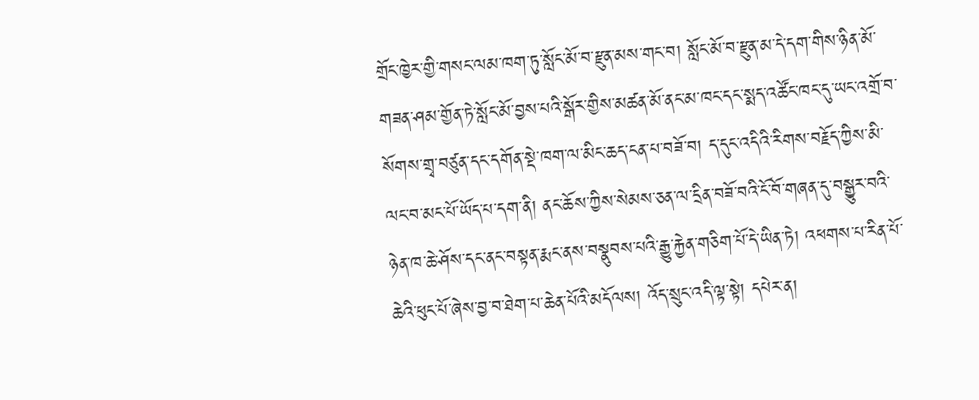གྲོང་ཁྱེར་གྱི་གསང་ལམ་ཁག་ཏུ་སློང་མོ་བ་རྫུན་མས་གང་བ། སློང་མོ་བ་རྫུན་མ་དེ་དག་གིས་ཉིན་མོ་གཟན་ཤམ་གྱོན་ཏེ་སློང་མོ་བྱས་པའི་སྒོར་གྱིས་མཚན་མོ་ནང་མ་ཁང་དང་སྨད་འཚོང་ཁང་དུ་ཡང་འགྲོ་བ་སོགས་གྲྭ་བཙུན་དང་དགོན་སྡེ་ཁག་ལ་མིང་ཆད་ངན་པ་བཟོ་བ། ད་དུང་འདིའི་རིགས་བརྗོད་ཀྱིས་མི་ལང་བ་མང་པོ་ཡོད་པ་དག་ནི། ནང་ཆོས་ཀྱིས་སེམས་ཅན་ལ་དྲིན་བཟོ་བའི་ངོ་བོ་གཞན་དུ་བསྒྱུར་བའི་ཉེན་ཁ་ཆེ་ཤོས་དང་ནང་བསྟན་རྨང་ནས་བསྣུབས་པའི་རྒྱུ་རྐྱེན་གཅིག་པོ་དེ་ཡིན་ཏེ། འཕགས་པ་རིན་པོ་ཆེའི་ཕུང་པོ་ཞེས་བྱ་བ་ཐེག་པ་ཆེན་པོའི་མདོལས། འོད་སྲུང་འདི་ལྟ་སྟེ། དཔེར་ན།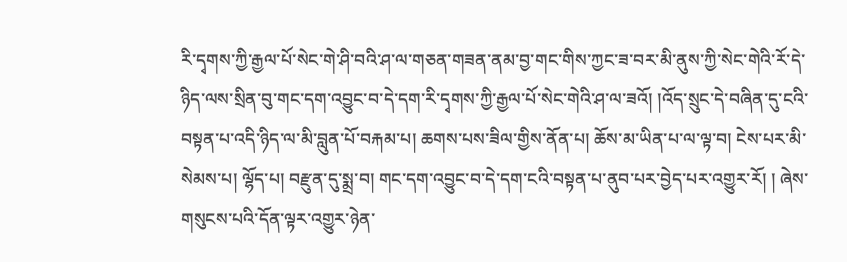རི་དྭགས་ཀྱི་རྒྱལ་པོ་སེང་གེ་ཤི་བའི་ཤ་ལ་གཅན་གཟན་ནམ་བྱ་གང་གིས་ཀྱང་ཟ་བར་མི་ནུས་ཀྱི་སེང་གེའི་རོ་དེ་ཉིད་ལས་སྲིན་བུ་གང་དག་འབྱུང་བ་དེ་དག་རི་དྭགས་ཀྱི་རྒྱལ་པོ་སེང་གེའི་ཤ་ལ་ཟའོ། །འོད་སྲུང་དེ་བཞིན་དུ་ངའི་བསྟན་པ་འདི་ཉིད་ལ་མི་བླུན་པོ་བརྐམ་པ། ཆགས་པས་ཟིལ་གྱིས་ནོན་པ། ཆོས་མ་ཡིན་པ་ལ་ལྟ་བ། ངེས་པར་མི་སེམས་པ། ལྷོད་པ། བརྫུན་དུ་སྨྲ་བ། གང་དག་འབྱུང་བ་དེ་དག་ངའི་བསྟན་པ་ནུབ་པར་བྱེད་པར་འགྱུར་རོ། ། ཞེས་གསུངས་པའི་དོན་ལྟར་འགྱུར་ཉེན་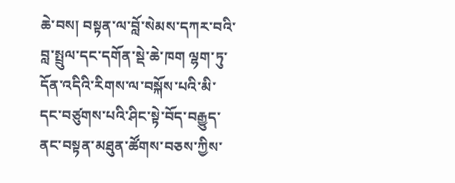ཆེ་བས། བསྟན་ལ་བློ་སེམས་དཀར་བའི་བླ་སྤྲུལ་དང་དགོན་སྡེ་ཆེ་ཁག ལྷག་ཏུ་དོན་འདིའི་རིགས་ལ་བསྐོས་པའི་མི་དང་བཙུགས་པའི་ཤིང་སྟེ་བོད་བརྒྱུད་ནང་བསྟན་མཐུན་ཚོགས་བཅས་ཀྱིས་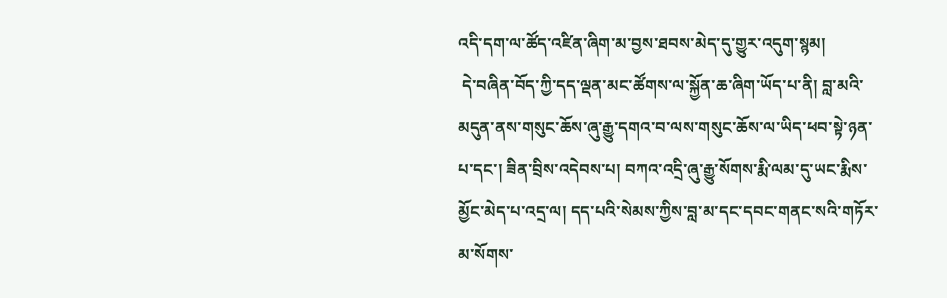འདི་དག་ལ་ཚོད་འཛིན་ཞིག་མ་བྱས་ཐབས་མེད་དུ་གྱུར་འདུག་སྙམ།
 དེ་བཞིན་བོད་ཀྱི་དད་ལྡན་མང་ཚོགས་ལ་སྐྱོན་ཆ་ཞིག་ཡོད་པ་ནི། བླ་མའི་མདུན་ནས་གསུང་ཆོས་ཞུ་རྒྱུ་དགའ་བ་ལས་གསུང་ཆོས་ལ་ཡིད་ཕབ་སྟེ་ཉན་པ་དང་། ཟིན་བྲིས་འདེབས་པ། བཀའ་འདྲི་ཞུ་རྒྱུ་སོགས་རྨི་ལམ་དུ་ཡང་རྨིས་མྱོང་མེད་པ་འདྲ་ལ། དད་པའི་སེམས་ཀྱིས་བླ་མ་དང་དབང་གནང་སའི་གཏོར་མ་སོགས་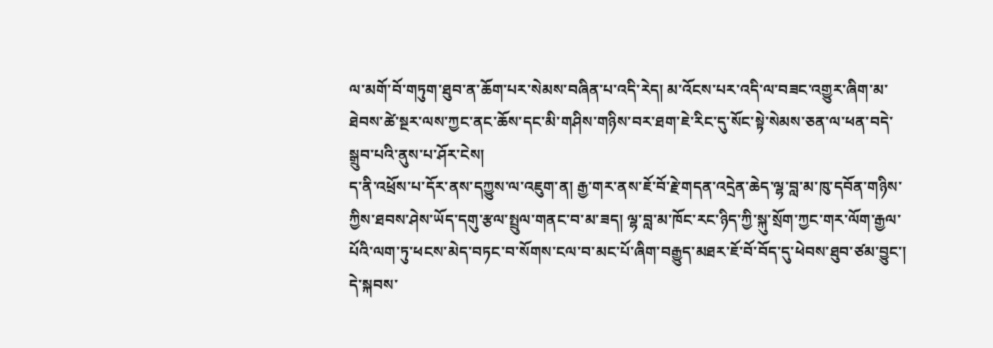ལ་མགོ་བོ་གཏུག་ཐུབ་ན་ཆོག་པར་སེམས་བཞིན་པ་འདི་རེད། མ་འོངས་པར་འདི་ལ་བཟང་འགྱུར་ཞིག་མ་ཐེབས་ཚེ་སྔར་ལས་ཀྱང་ནང་ཆོས་དང་མི་གཤིས་གཉིས་བར་ཐག་ཇེ་རིང་དུ་སོང་སྟེ་སེམས་ཅན་ལ་ཕན་བདེ་སྒྲུབ་པའི་ནུས་པ་ཤོར་ངེས།
ད་ནི་འཕྲོས་པ་དོར་ནས་དཀྱུས་ལ་འཇུག་ན། རྒྱ་གར་ནས་ཇོ་བོ་རྗེ་གདན་འདྲེན་ཆེད་ལྷ་བླ་མ་ཁུ་དབོན་གཉིས་ཀྱིས་ཐབས་ཤེས་ཡོད་དགུ་རྩལ་སྤྲུལ་གནང་བ་མ་ཟད། ལྷ་བླ་མ་ཁོང་རང་ཉིད་ཀྱི་སྐུ་སྲོག་ཀྱང་གར་ལོག་རྒྱལ་པོའི་ལག་ཏུ་ཕངས་མེད་བཏང་བ་སོགས་ངལ་བ་མང་པོ་ཞིག་བརྒྱུད་མཐར་ཇོ་བོ་བོད་དུ་ཕེབས་ཐུབ་ཙམ་བྱུང་། དེ་སྐབས་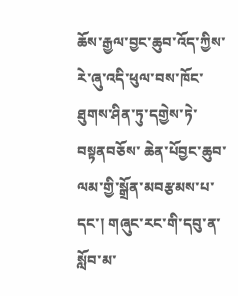ཆོས་རྒྱལ་བྱང་ཆུབ་འོད་ཀྱིས་རེ་ཞུ་འདི་ཕུལ་བས་ཁོང་ཐུགས་ཤིན་ཏུ་དགྱེས་ཏེ་བསྟནབཅོས་ ཆེན་པོབྱང་ཆུབ་ལམ་གྱི་སྒྲོན་མབརྩམས་པ་དང་། གཞུང་རང་གི་དབུ་ན་ སློབ་མ་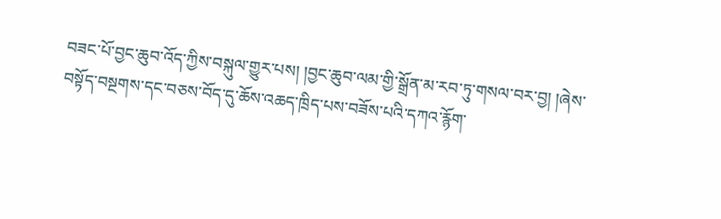བཟང་པོ་བྱང་ཆུབ་འོད་ཀྱིས་བསྐུལ་གྱུར་པས། །བྱང་ཆུབ་ལམ་གྱི་སྒྲོན་མ་རབ་ཏུ་གསལ་བར་བྱ། །ཞེས་བསྟོད་བསྔགས་དང་བཅས་བོད་དུ་ཆོས་འཆད་ཁྲིད་པས་བཟོས་པའི་དཀའ་རྙོག་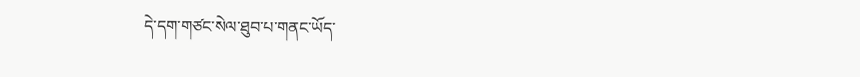དེ་དག་གཙང་སེལ་ཐུབ་པ་གནང་ཡོད་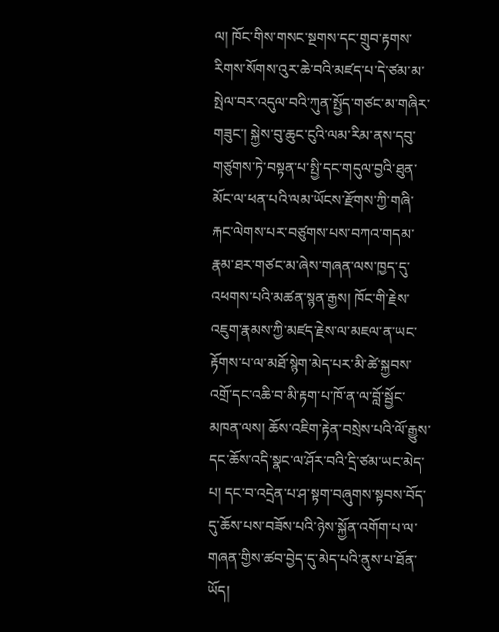ལ། ཁོང་གིས་གསང་སྔགས་དང་གྲུབ་རྟགས་རིགས་སོགས་འུར་ཆེ་བའི་མཛད་པ་དེ་ཙམ་མ་སྤེལ་བར་འདུལ་བའི་ཀུན་སྤྱོད་གཙང་མ་གཞིར་གཟུང་། སྐྱེས་བུ་ཆུང་ངུའི་ལམ་རིམ་ནས་དབུ་གཙུགས་ཏེ་བསྟན་པ་སྤྱི་དང་གདུལ་བྱའི་ཐུན་མོང་ལ་ཕན་པའི་ལམ་ཡོངས་རྫོགས་ཀྱི་གཞི་རྐང་ལེགས་པར་བཙུགས་པས་བཀའ་གདམ་རྣམ་ཐར་གཙང་མ་ཞེས་གཞན་ལས་ཁྱད་དུ་འཕགས་པའི་མཚན་སྙན་རྒྱས། ཁོང་གི་རྗེས་འཇུག་རྣམས་ཀྱི་མཛད་རྗེས་ལ་མཇལ་ན་ཡང་རྟོགས་པ་ལ་མཐོ་སྙེག་མེད་པར་མི་ཚེ་སྐྱབས་འགྲོ་དང་འཆི་བ་མི་རྟག་པ་ཁོ་ན་ལ་བློ་སྦྱོང་མཁན་ལས། ཆོས་འཇིག་རྟེན་བསྲེས་པའི་ལོ་རྒྱུས་དང་ཆོས་འདི་སྣང་ལ་ཤོར་བའི་དྲི་ཙམ་ཡང་མེད་པ། དང་བ་འདྲེན་པ་ཤ་སྟག་བཞུགས་སྟབས་བོད་དུ་ཆོས་པས་བཟོས་པའི་ཉེས་སྐྱོན་འགོག་པ་ལ་གཞན་གྱིས་ཚབ་བྱེད་དུ་མེད་པའི་ནུས་པ་ཐོན་ཡོད།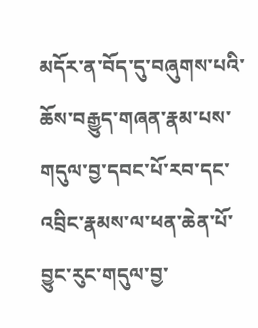མདོར་ན་བོད་དུ་བཞུགས་པའི་ཆོས་བརྒྱུད་གཞན་རྣམ་པས་གདུལ་བྱ་དབང་པོ་རབ་དང་འབྲིང་རྣམས་ལ་ཕན་ཆེན་པོ་བྱུང་རུང་གདུལ་བྱ་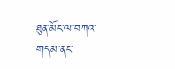ཐུན་མོང་ལ་བཀའ་གདམ་ནང་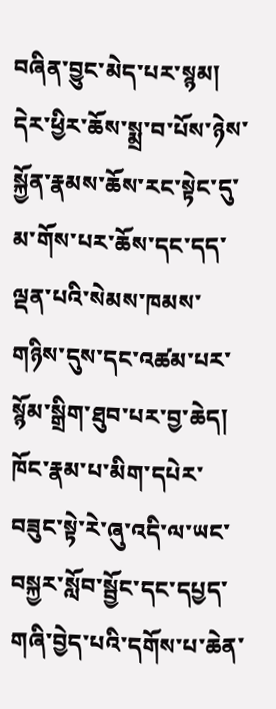བཞིན་བྱུང་མེད་པར་སྙམ། དེར་ཕྱིར་ཆོས་སྨྲ་བ་པོས་ཉེས་སྐྱོན་རྣམས་ཆོས་རང་སྟེང་དུ་མ་གོས་པར་ཆོས་དང་དད་ལྡན་པའི་སེམས་ཁམས་གཉིས་དུས་དང་འཚམ་པར་སྙོམ་སྒྲིག་ཐུབ་པར་བྱ་ཆེད། ཁོང་རྣམ་པ་མིག་དཔེར་བཟུང་སྟེ་རེ་ཞུ་འདི་ལ་ཡང་བསྐྱར་སློབ་སྦྱོང་དང་དཔྱད་གཞི་བྱེད་པའི་དགོས་པ་ཆེན་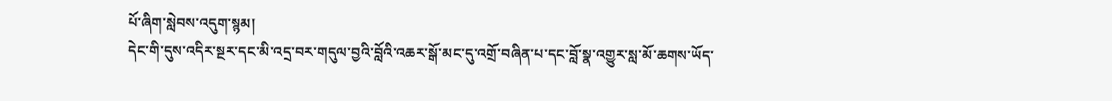པོ་ཞིག་སླེབས་འདུག་སྙམ།
དེང་གི་དུས་འདིར་སྔར་དང་མི་འདྲ་བར་གདུལ་བྱའི་བློའི་འཆར་སྒོ་མང་དུ་འགྲོ་བཞིན་པ་དང་བློ་སྣ་འགྱུར་སླ་མོ་ཆགས་ཡོད་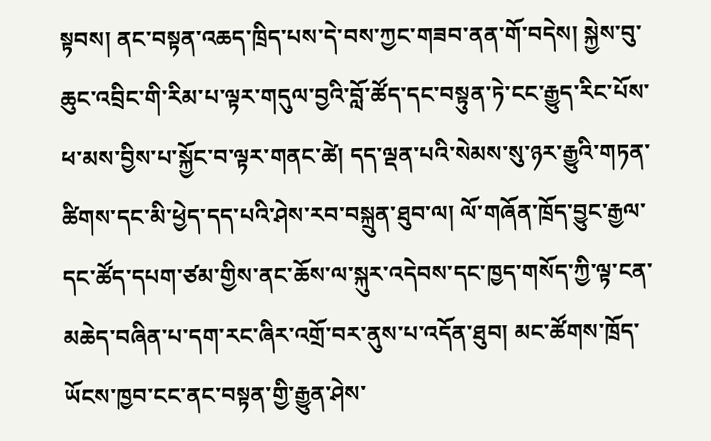སྟབས། ནང་བསྟན་འཆད་ཁྲིད་པས་དེ་བས་ཀྱང་གཟབ་ནན་གོ་བདེས། སྐྱེས་བུ་ཆུང་འབྲིང་གི་རིམ་པ་ལྟར་གདུལ་བྱའི་བློ་ཚོད་དང་བསྟུན་ཏེ་ངང་རྒྱུད་རིང་པོས་ཕ་མས་བྱིས་པ་སྐྱོང་བ་ལྟར་གནང་ཚེ། དད་ལྡན་པའི་སེམས་སུ་ཉར་རྒྱུའི་གཏན་ཚིགས་དང་མི་ཕྱེད་དད་པའི་ཤེས་རབ་བསྐྲུན་ཐུབ་ལ། ལོ་གཞོན་ཁྲོད་བྱུང་རྒྱལ་དང་ཚོད་དཔག་ཙམ་གྱིས་ནང་ཆོས་ལ་སྐུར་འདེབས་དང་ཁྱད་གསོད་ཀྱི་ལྟ་ངན་མཆེད་བཞིན་པ་དག་རང་ཞིར་འགྲོ་བར་ནུས་པ་འདོན་ཐུབ། མང་ཚོགས་ཁྲོད་ཡོངས་ཁྱབ་ངང་ནང་བསྟན་གྱི་རྒྱུན་ཤེས་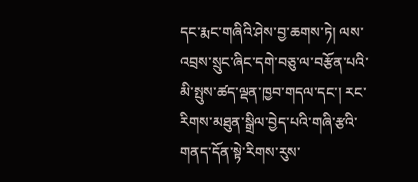དང་རྨང་གཞིའི་ཤེས་བྱ་ཆགས་ཏེ། ལས་འབྲས་སྲུང་ཞིང་དགེ་བཅུ་ལ་བརྩོན་པའི་མི་སྤུས་ཚད་ལྡན་ཁྱབ་གདལ་དང་། རང་རིགས་མཐུན་སྒྲིལ་བྱེད་པའི་གཞི་རྩའི་གནད་དོན་སྟེ་རིགས་རུས་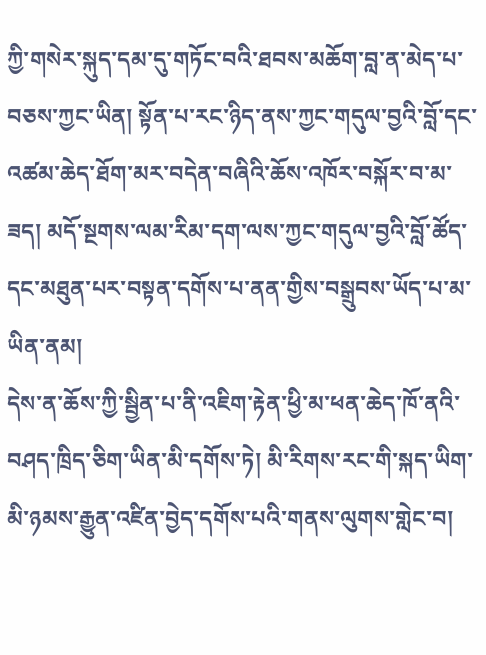ཀྱི་གསེར་སྐུད་དམ་དུ་གཏོང་བའི་ཐབས་མཆོག་བླ་ན་མེད་པ་བཅས་ཀྱང་ཡིན། སྟོན་པ་རང་ཉིད་ནས་ཀྱང་གདུལ་བྱའི་བློ་དང་འཚམ་ཆེད་ཐོག་མར་བདེན་བཞིའི་ཆོས་འཁོར་བསྐོར་བ་མ་ཟད། མདོ་སྔགས་ལམ་རིམ་དག་ལས་ཀྱང་གདུལ་བྱའི་བློ་ཚོད་དང་མཐུན་པར་བསྟན་དགོས་པ་ནན་གྱིས་བསྒྲུབས་ཡོད་པ་མ་ཡིན་ནམ།
དེས་ན་ཆོས་ཀྱི་སྦྱིན་པ་ནི་འཇིག་རྟེན་ཕྱི་མ་ཕན་ཆེད་ཁོ་ནའི་བཤད་ཁྲིད་ཅིག་ཡིན་མི་དགོས་ཏེ། མི་རིགས་རང་གི་སྐད་ཡིག་མི་ཉམས་རྒྱུན་འཛིན་བྱེད་དགོས་པའི་གནས་ལུགས་གླེང་བ།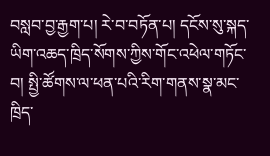བསླབ་བྱ་རྒྱག་པ། རེ་བ་བཏོན་པ། དངོས་སུ་སྐད་ཡིག་འཆད་ཁྲིད་སོགས་ཀྱིས་གོང་འཕེལ་གཏོང་བ། སྤྱི་ཚོགས་ལ་ཕན་པའི་རིག་གནས་སྣ་མང་ཁྲིད་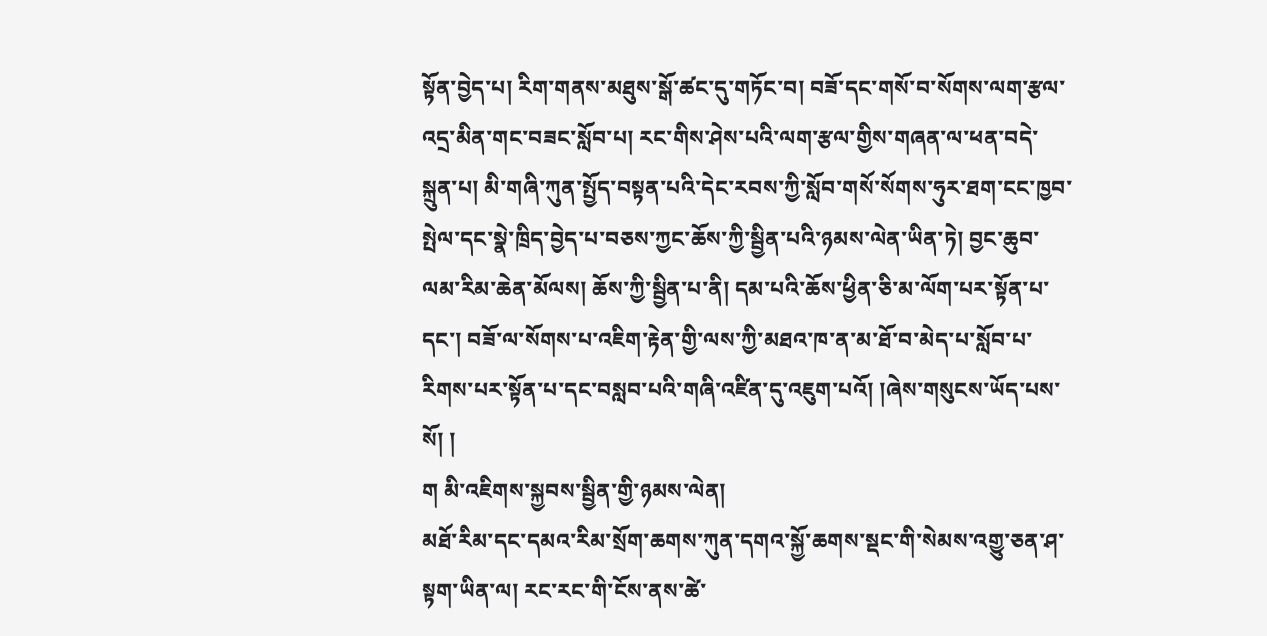སྟོན་བྱེད་པ། རིག་གནས་མཐུས་སྒོ་ཚང་དུ་གཏོང་བ། བཟོ་དང་གསོ་བ་སོགས་ལག་རྩལ་འདྲ་མིན་གང་བཟང་སློབ་པ། རང་གིས་ཤེས་པའི་ལག་རྩལ་གྱིས་གཞན་ལ་ཕན་བདེ་སྐྲུན་པ། མི་གཞི་ཀུན་སྤྱོད་བསྟན་པའི་དེང་རབས་ཀྱི་སློབ་གསོ་སོགས་ཧུར་ཐག་ངང་ཁྱབ་སྤེལ་དང་སྣེ་ཁྲིད་བྱེད་པ་བཅས་ཀྱང་ཆོས་ཀྱི་སྦྱིན་པའི་ཉམས་ལེན་ཡིན་ཏེ། བྱང་ཆུབ་ལམ་རིམ་ཆེན་མོལས། ཆོས་ཀྱི་སྦྱིན་པ་ནི། དམ་པའི་ཆོས་ཕྱིན་ཅི་མ་ལོག་པར་སྟོན་པ་དང་། བཟོ་ལ་སོགས་པ་འཇིག་རྟེན་གྱི་ལས་ཀྱི་མཐའ་ཁ་ན་མ་ཐོ་བ་མེད་པ་སློབ་པ་རིགས་པར་སྟོན་པ་དང་བསླབ་པའི་གཞི་འཛིན་དུ་འཇུག་པའོ། །ཞེས་གསུངས་ཡོད་པས་སོ། །
ག མི་འཇིགས་སྐྱབས་སྦྱིན་གྱི་ཉམས་ལེན།
མཐོ་རིམ་དང་དམའ་རིམ་སྲོག་ཆགས་ཀུན་དགའ་སྐྱོ་ཆགས་སྡང་གི་སེམས་འགྱུ་ཅན་ཤ་སྟག་ཡིན་ལ། རང་རང་གི་ངོས་ནས་ཚེ་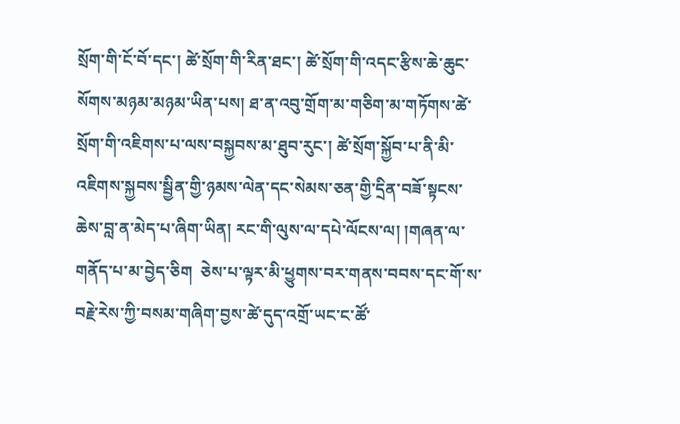སྲོག་གི་ངོ་བོ་དང་། ཚེ་སྲོག་གི་རིན་ཐང་། ཚེ་སྲོག་གི་འདང་རྩིས་ཆེ་ཆུང་སོགས་མཉམ་མཉམ་ཡིན་པས། ཐ་ན་འབུ་གྲོག་མ་གཅིག་མ་གཏོགས་ཚེ་སྲོག་གི་འཇིགས་པ་ལས་བསྐྱབས་མ་ཐུབ་རུང་། ཚེ་སྲོག་སྐྱོབ་པ་ནི་མི་འཇིགས་སྐྱབས་སྦྱིན་གྱི་ཉམས་ལེན་དང་སེམས་ཅན་གྱི་དྲིན་བཟོ་སྟངས་ཆེས་བླ་ན་མེད་པ་ཞིག་ཡིན། རང་གི་ལུས་ལ་དཔེ་ལོངས་ལ། །གཞན་ལ་གནོད་པ་མ་བྱེད་ཅིག  ཅེས་པ་ལྟར་མི་ཕྱུགས་བར་གནས་བབས་དང་གོ་ས་བརྗེ་རེས་ཀྱི་བསམ་གཞིག་བྱས་ཚེ་དུད་འགྲོ་ཡང་ང་ཚོ་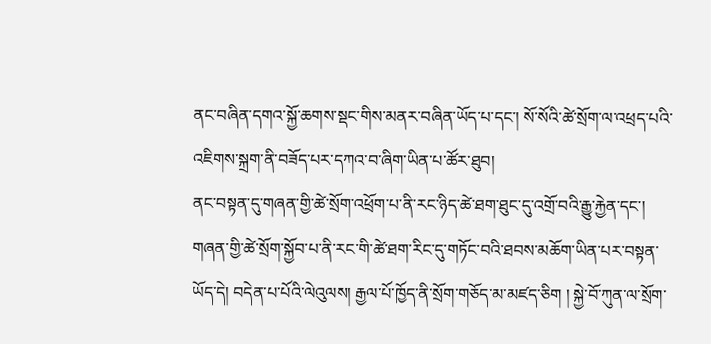ནང་བཞིན་དགའ་སྐྱོ་ཆགས་སྡང་གིས་མནར་བཞིན་ཡོད་པ་དང་། སོ་སོའི་ཚེ་སྲོག་ལ་འཕྲད་པའི་འཇིགས་སྐྲག་ནི་བཟོད་པར་དཀའ་བ་ཞིག་ཡིན་པ་ཚོར་ཐུབ།
ནང་བསྟན་དུ་གཞན་གྱི་ཚེ་སྲོག་འཕྲོག་པ་ནི་རང་ཉིད་ཚེ་ཐག་ཐུང་དུ་འགྲོ་བའི་རྒྱུ་རྐྱེན་དང་། གཞན་གྱི་ཚེ་སྲོག་སྐྱོབ་པ་ནི་རང་གི་ཚེ་ཐག་རིང་དུ་གཏོང་བའི་ཐབས་མཆོག་ཡིན་པར་བསྟན་ཡོད་དེ། བདེན་པ་པོའི་ལེའུལས། རྒྱལ་པོ་ཁྱོད་ནི་སྲོག་གཅོད་མ་མཛད་ཅིག ། སྐྱེ་བོ་ཀུན་ལ་སྲོག་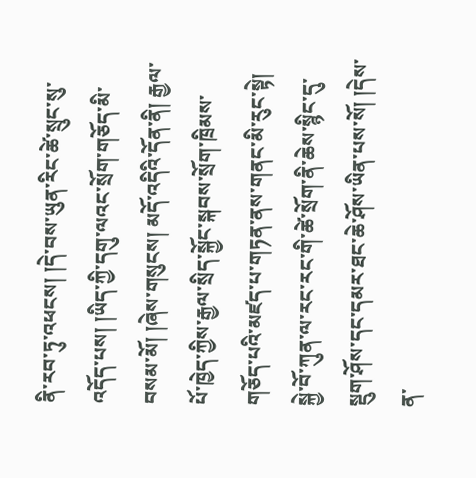ནི་རབ་ཏུ་འཕངས། །དེ་བས་ཡུན་རིང་ཚེ་སྲུང་སུ་འདོད་པས། །ཡིད་ཀྱི་དགུ་ལའང་སྲོག་གཅོད་མི་བསམ་མོ། །ཞེས་གསུངས། མདོ་འདིའི་དོན་ནི། རྒྱལ་པོ་ཁྱེད་ཀྱིས་རྒྱལ་སྲིད་སྐྱོང་སྐབས་སྲོག་ཁྲིམས་གཅོད་པའི་མཛད་པ་གཏན་ནས་གནང་མི་རུང་སྟེ། སྐྱེ་བོ་ཀུན་ལ་རང་རང་གི་ཚེ་སྲོག་ནི་ཆེས་སྙིང་དུ་སྡུག་ཤོས་དང་དམར་ཐང་ཆེ་ཤོས་ཡིན་པས་སོ། །དེས་ན་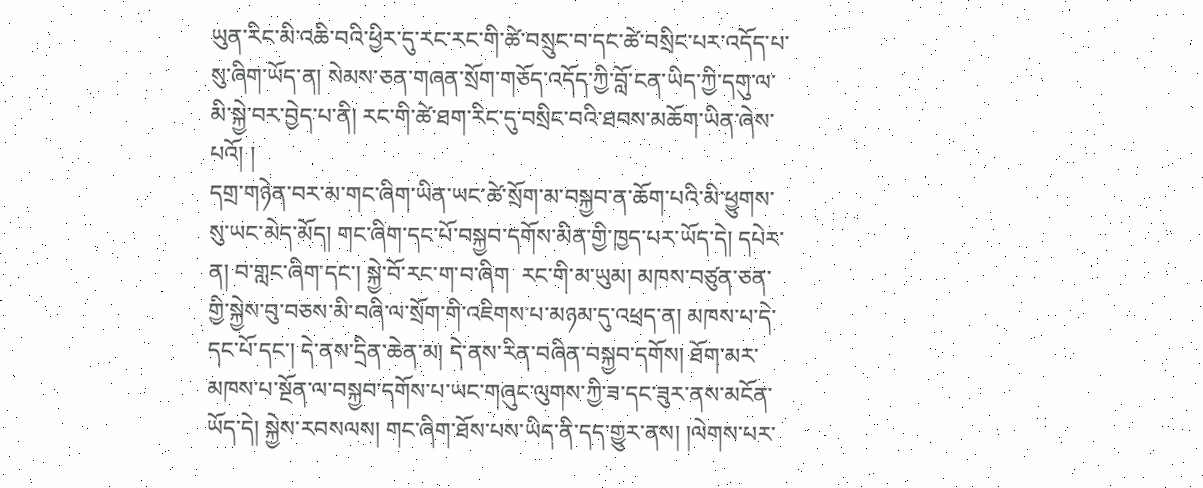ཡུན་རིང་མི་འཆི་བའི་ཕྱིར་དུ་རང་རང་གི་ཚེ་བསྲུང་བ་དང་ཚེ་བསྲིང་པར་འདོད་པ་སུ་ཞིག་ཡོད་ན། སེམས་ཅན་གཞན་སྲོག་གཅོད་འདོད་ཀྱི་བློ་ངན་ཡིད་ཀྱི་དགུ་ལ་མི་སྐྱེ་བར་བྱེད་པ་ནི། རང་གི་ཚེ་ཐག་རིང་དུ་བསྲིང་བའི་ཐབས་མཆོག་ཡིན་ཞེས་པའོ། །
དགྲ་གཉེན་བར་མ་གང་ཞིག་ཡིན་ཡང་ཚེ་སྲོག་མ་བསྐྱབ་ན་ཆོག་པའི་མི་ཕྱུགས་སུ་ཡང་མེད་མོད། གང་ཞིག་དང་པོ་བསྐྱབ་དགོས་མིན་གྱི་ཁྱད་པར་ཡོད་དེ། དཔེར་ན། བ་གླང་ཞིག་དང་། སྐྱེ་བོ་རང་ག་བ་ཞིག  རང་གི་མ་ཡུམ། མཁས་བཙུན་ཅན་གྱི་སྐྱེས་བུ་བཅས་མི་བཞི་ལ་སྲོག་གི་འཇིགས་པ་མཉམ་དུ་འཕྲད་ན། མཁས་པ་དེ་དང་པོ་དང་། དེ་ནས་དྲིན་ཆེན་མ། དེ་ནས་རིན་བཞིན་བསྐྱབ་དགོས། ཐོག་མར་མཁས་པ་སྔོན་ལ་བསྐྱབ་དགོས་པ་ཡང་གཞུང་ལུགས་ཀྱི་ཟ་དང་ཟུར་ནས་མངོན་ཡོད་དེ། སྐྱེས་རབསལས། གང་ཞིག་ཐོས་པས་ཡིད་ནི་དད་གྱུར་ནས། །ལེགས་པར་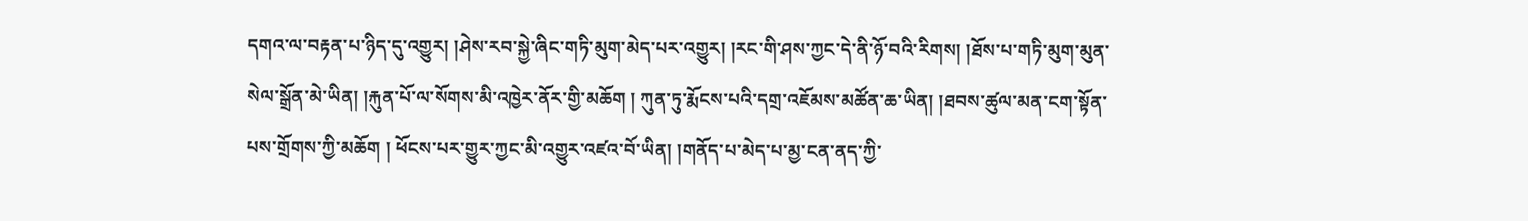དགའ་ལ་བརྟན་པ་ཉིད་དུ་འགྱུར། །ཤེས་རབ་སྐྱེ་ཞིང་གཏི་མུག་མེད་པར་འགྱུར། །རང་གི་ཤས་ཀྱང་དེ་ནི་ཉོ་བའི་རིགས། །ཐོས་པ་གཏི་མུག་མུན་སེལ་སྒྲོན་མེ་ཡིན། །རྐུན་པོ་ལ་སོགས་མི་འཁྱེར་ནོར་གྱི་མཆོག ། ཀུན་ཏུ་རྨོངས་པའི་དགྲ་འཇོམས་མཚོན་ཆ་ཡིན། །ཐབས་ཚུལ་མན་ངག་སྟོན་པས་གྲོགས་ཀྱི་མཆོག ། ཕོངས་པར་གྱུར་ཀྱང་མི་འགྱུར་འཛའ་བོ་ཡིན། །གནོད་པ་མེད་པ་མྱ་ངན་ནད་ཀྱི་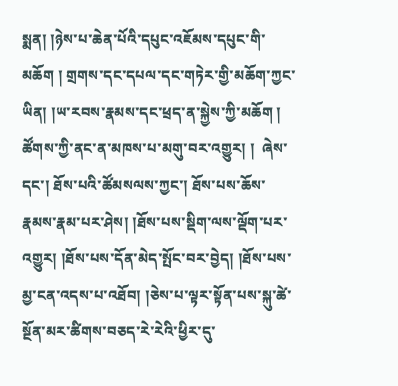སྨན། །ཉེས་པ་ཆེན་པོའི་དཔུང་འཇོམས་དཔུང་གི་མཆོག ། གྲགས་དང་དཔལ་དང་གཏེར་གྱི་མཆོག་ཀྱང་ཡིན། །ཡ་རབས་རྣམས་དང་ཕྲད་ན་སྐྱེས་ཀྱི་མཆོག ། ཚོགས་ཀྱི་ནང་ན་མཁས་པ་མགུ་བར་འགྱུར། །  ཞེས་དང་། ཐོས་པའི་ཚོམསལས་ཀྱང་། ཐོས་པས་ཆོས་རྣམས་རྣམ་པར་ཤེས། །ཐོས་པས་སྡིག་ལས་ལྡོག་པར་འགྱུར། །ཐོས་པས་དོན་མེད་སྤོང་བར་བྱེད། །ཐོས་པས་མྱ་ངན་འདས་པ་འཐོབ། །ཅེས་པ་ལྟར་སྟོན་པས་སྐུ་ཚེ་སྔོན་མར་ཚིགས་བཅད་རེ་རེའི་ཕྱིར་དུ་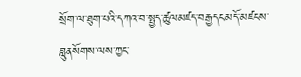སྲོག་ལ་ཐུག་པའི་དཀའ་བ་སྤྱད་ཚུལམཛད་བརྒྱདངམདོ་མཛངས་བླུནསོགས་ལས་ཀྱང་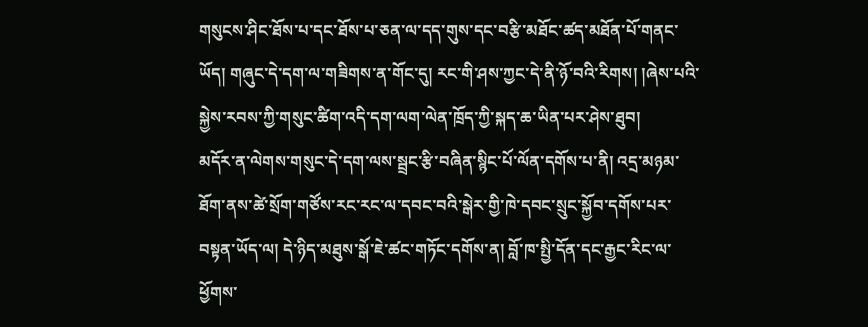གསུངས་ཤིང་ཐོས་པ་དང་ཐོས་པ་ཅན་ལ་དད་གུས་དང་བརྩི་མཐོང་ཚད་མཐོན་པོ་གནང་ཡོད། གཞུང་དེ་དག་ལ་གཟིགས་ན་གོང་དུ། རང་གི་ཤས་ཀྱང་དེ་ནི་ཉོ་བའི་རིགས། །ཞེས་པའི་སྐྱེས་རབས་ཀྱི་གསུང་ཚིག་འདི་དག་ལག་ལེན་ཁྲོད་ཀྱི་སྐད་ཆ་ཡིན་པར་ཤེས་ཐུབ།
མདོར་ན་ལེགས་གསུང་དེ་དག་ལས་སྦྲང་རྩི་བཞིན་སྙིང་པོ་ལོན་དགོས་པ་ནི། འདྲ་མཉམ་ཐོག་ནས་ཚེ་སྲོག་གཙོས་རང་རང་ལ་དབང་བའི་སྒེར་གྱི་ཁེ་དབང་སྲུང་སྐྱོབ་དགོས་པར་བསྟན་ཡོད་ལ། དེ་ཉིད་མཐུས་སྒོ་ཇེ་ཚང་གཏོང་དགོས་ན། བློ་ཁ་སྤྱི་དོན་དང་རྒྱང་རིང་ལ་ཕྱོགས་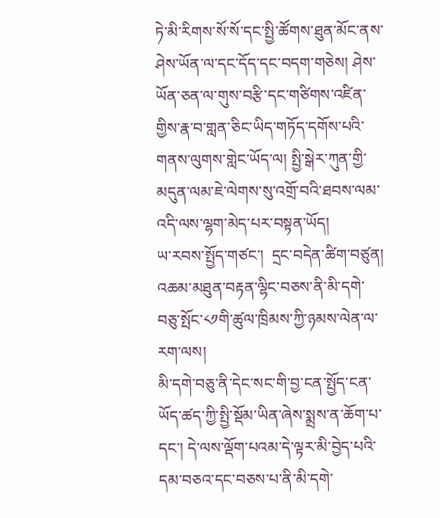ཏེ་མི་རིགས་སོ་སོ་དང་སྤྱི་ཚོགས་ཐུན་མོང་ནས་ཤེས་ཡོན་ལ་དང་དོད་དང་བདག་གཅེས། ཤེས་ཡོན་ཅན་ལ་གུས་བརྩི་དང་གཙིགས་འཛིན་གྱིས་རྣ་བ་གླན་ཅིང་ཡིད་གཏོད་དགོས་པའི་གནས་ལུགས་གླེང་ཡོད་ལ། སྤྱི་སྒེར་ཀུན་གྱི་མདུན་ལམ་ཇེ་ལེགས་སུ་འགྲོ་བའི་ཐབས་ལམ་འདི་ལས་ལྷག་མེད་པར་བསྟན་ཡོད།
ཡ་རབས་སྤྱོད་གཙང་།  དྲང་བདེན་ཚིག་བཙུན། འཆམ་མཐུན་བརྟན་ལྷིང་བཅས་ནི་མི་དགེ་བཅུ་སྤོང་༨༡གི་ཚུལ་ཁྲིམས་ཀྱི་ཉམས་ལེན་ལ་རག་ལས།
མི་དགེ་བཅུ་ནི་དེང་སང་གི་བྱ་ངན་སྤྱོད་ངན་ཡོད་ཚད་ཀྱི་སྤྱི་སྡོམ་ཡིན་ཞེས་སྨྲས་ན་ཆོག་པ་དང་། དེ་ལས་ལྡོག་པའམ་དེ་ལྟར་མི་བྱེད་པའི་དམ་བཅའ་དང་བཅས་པ་ནི་མི་དགེ་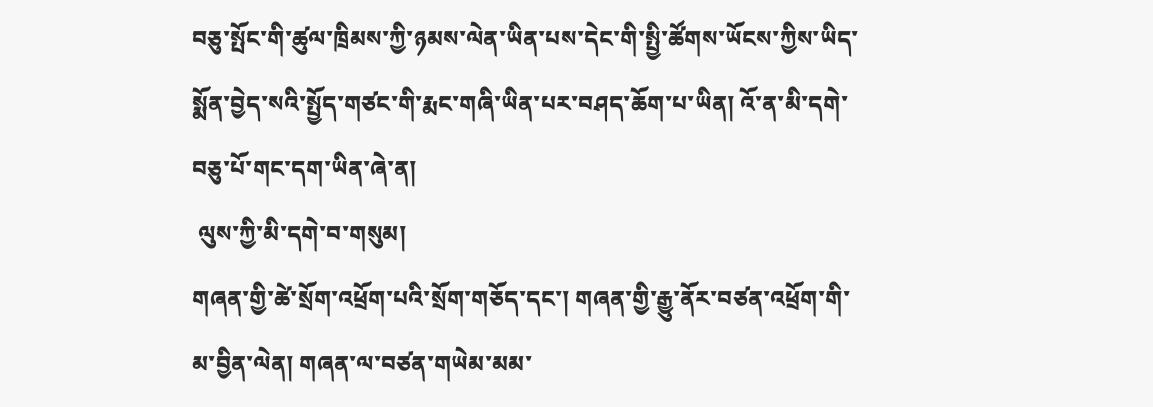བཅུ་སྤོང་གི་ཚུལ་ཁྲིམས་ཀྱི་ཉམས་ལེན་ཡིན་པས་དེང་གི་སྤྱི་ཚོགས་ཡོངས་ཀྱིས་ཡིད་སྨོན་བྱེད་སའི་སྤྱོད་གཙང་གི་རྨང་གཞི་ཡིན་པར་བཤད་ཆོག་པ་ཡིན། འོ་ན་མི་དགེ་བཅུ་པོ་གང་དག་ཡིན་ཞེ་ན།
 ལུས་ཀྱི་མི་དགེ་བ་གསུམ།
གཞན་གྱི་ཚེ་སྲོག་འཕྲོག་པའི་སྲོག་གཅོད་དང་། གཞན་གྱི་རྒྱུ་ནོར་བཙན་འཕྲོག་གི་མ་བྱིན་ལེན། གཞན་ལ་བཙན་གཡེམ་མམ་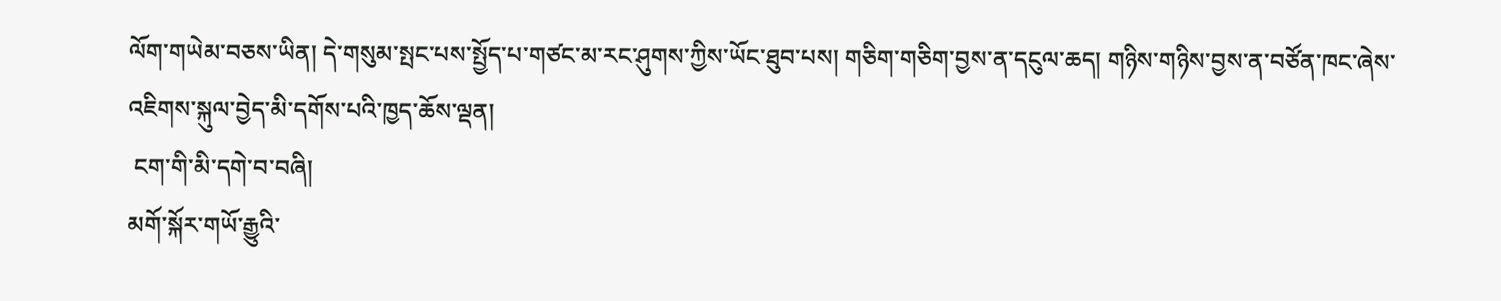ལོག་གཡེམ་བཅས་ཡིན། དེ་གསུམ་སྤང་པས་སྤྱོད་པ་གཙང་མ་རང་ཤུགས་ཀྱིས་ཡོང་ཐུབ་པས། གཅིག་གཅིག་བྱས་ན་དངུལ་ཆད། གཉིས་གཉིས་བྱས་ན་བཙོན་ཁང་ཞེས་འཇིགས་སྐུལ་བྱེད་མི་དགོས་པའི་ཁྱད་ཆོས་ལྡན།
 ངག་གི་མི་དགེ་བ་བཞི།
མགོ་སྐོར་གཡོ་རྒྱུའི་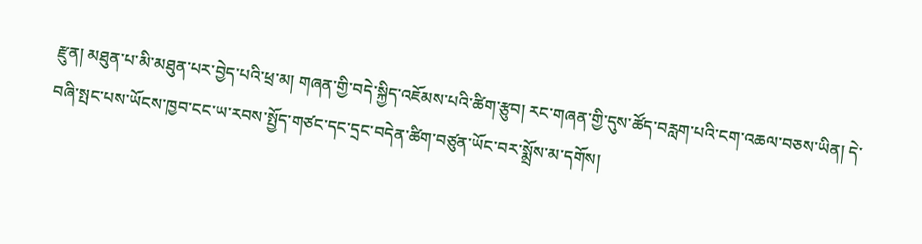རྫུན། མཐུན་པ་མི་མཐུན་པར་བྱེད་པའི་ཕྲ་མ། གཞན་གྱི་བདེ་སྐྱིད་འཇོམས་པའི་ཚིག་རྩུབ། རང་གཞན་གྱི་དུས་ཚོད་བརླག་པའི་ངག་འཆལ་བཅས་ཡིན། དེ་བཞི་སྤང་པས་ཡོངས་ཁྱབ་ངང་ཡ་རབས་སྤྱོད་གཙང་དང་དྲང་བདེན་ཚིག་བཙུན་ཡོང་བར་སྨྲོས་མ་དགོས།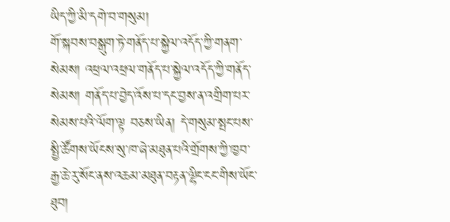ཡིད་ཀྱི་མི་དགེ་བ་གསུམ།
གོ་སྐབས་བསྒུག་ཏེ་གནོད་པ་སྐྱེལ་འདོད་ཀྱི་གནག་སེམས། འཕྲལ་འཕྲལ་གནོད་པ་སྐྱེལ་འདོད་ཀྱི་གནོད་སེམས། གནོད་པ་བྱེད་འོས་པ་དང་བྱས་ན་འགྲིག་པར་སེམས་པའི་ལོག་ལྟ བཅས་ཡིན། དེ་གསུམ་སྤང་པས་སྤྱི་ཚོགས་ཡོངས་སུ་ཁ་ཞེ་མཐུན་པའི་གྲོགས་ཀྱི་ཁྱབ་རྒྱ་ཆེ་རུ་སོང་ནས་འཆམ་མཐུན་བརྟན་ལྷིང་ངང་གིས་ཡོང་ཐུབ།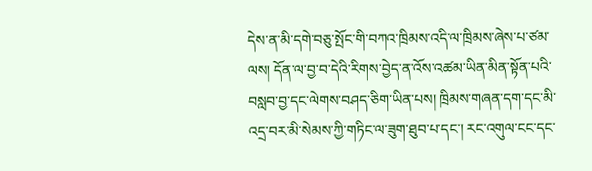དེས་ན་མི་དགེ་བཅུ་སྤོང་གི་བཀའ་ཁྲིམས་འདི་ལ་ཁྲིམས་ཞེས་པ་ཙམ་ལས། དོན་ལ་བྱ་བ་དེའི་རིགས་བྱེད་ན་འོས་འཚམ་ཡིན་མིན་སྟོན་པའི་བསླབ་བྱ་དང་ལེགས་བཤད་ཅིག་ཡིན་པས། ཁྲིམས་གཞན་དག་དང་མི་འདྲ་བར་མི་སེམས་ཀྱི་གཏིང་ལ་ཟུག་ཐུབ་པ་དང་། རང་འགུལ་ངང་དང་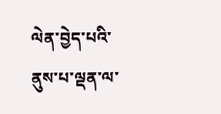ལེན་བྱེད་པའི་ནུས་པ་ལྡན་ལ་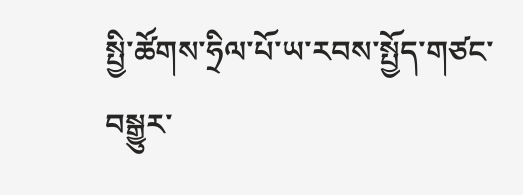སྤྱི་ཚོགས་ཧྲིལ་པོ་ཡ་རབས་སྤྱོད་གཙང་བསྒྱུར་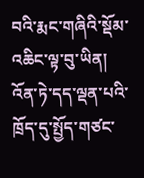བའི་རྨང་གཞིའི་སྡོམ་འཆིང་ལྟ་བུ་ཡིན།
འོན་ཏེ་དད་ལྡན་པའི་ཁྲོད་དུ་སྤྱོད་གཙང་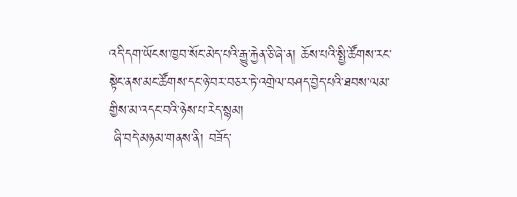འདི་དག་ཡོངས་ཁྱབ་སོང་མེད་པའི་རྒྱུ་རྐྱེན་ཅི་ཞེ་ན། ཆོས་པའི་སྤྱི་ཚོགས་རང་སྟེང་ནས་མང་ཚོགས་དང་ཉེ་བར་བཅར་ཏེ་འགྲེལ་བཤད་བྱེད་པའི་ཐབས་ལམ་གྱིས་མ་འདང་བའི་ཉེས་པ་རེད་སྙམ།
 ཞི་བདེ་མཉམ་གནས་ནི། བཟོད་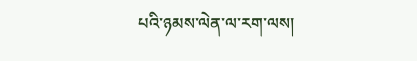པའི་ཉམས་ལེན་ལ་རག་ལས།